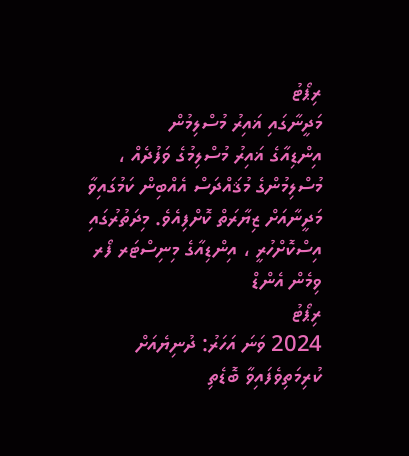ރިޕޯޓު
މަދީނާގައި ޣައިރު މުސްލިމުން
އިންޑިއާގެ ޣައިރު މުސްލިމުގެ ވަފުދެއް ، މުސްލިމުންގެ މުޤައްދަސް އެއްބިން ކަމުގައިވާ މަދީނާއަށް ޒިޔާރަތް ކޮށްފިއެވެ. މިދަތުރުގައި އިސްކޮށްހުރީ ، އިންޑިއާގެ މިނިސްޓަރ ފޯރ ވިމެން އެންޑް
ރިޕޯޓު
2024 ވަނަ އަހަރު: ދުނިޔެއަށް ކުރިމަތިވެފައިވާ ބޮޑެތި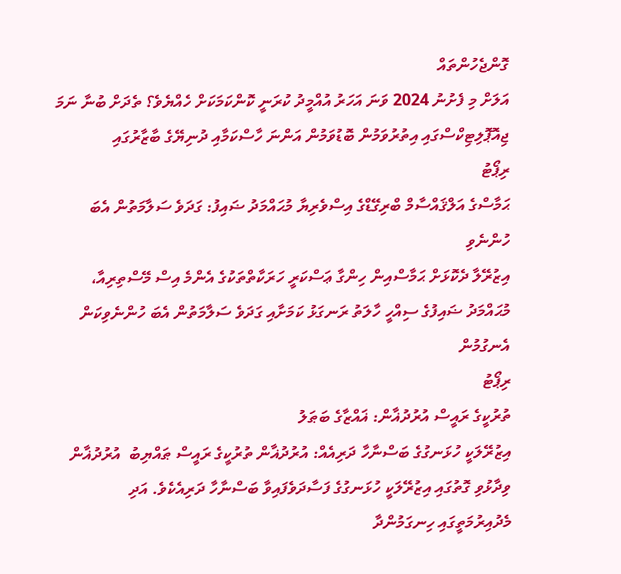ގޮންޖެހުންތައް
އަލަށް މި ފެށުނު 2024 ވަނަ އަހަރު އުއްމީދު ކުރަނީ ކޮންކަމަކަށް ހެއްޔެވެ؟ ތެދަށް ބުނާ ނަމަ ޖިއޮޕޮލިޓިކްސްގައި އިތުރުވަމުން ބޮޑުވަމުން އަންނަ ހާސްކަމާއި ދުނިޔޭގެ ބާޒާރުގައި
ރިޕޯޓު
ޙަމާސްގެ އަލްޤައްސާމް ބްރިގޭޑްގެ އިސްވެރިޔާ މުޙައްމަދު ޟައިފު: ގަދަވެ ސަލާމަތުން އެބަ ހުންނެވި
އިޒުރޭލާ ދެކޮޅަށް ޙަމާސްއިން ހިންގާ ޢަސްކަރީ ހަރަކާތްތަކުގެ އެންމެ އިސް މޭސްތިރިއާ، މުޙައްމަދު ޟައިފުގެ ސިއްހީ ހާލަތު ރަނގަޅު ކަމަށާއި ގަދަވެ ސަލާމަތުން އެބަ ހުންނެވިކަން އެނގުމުން
ރިޕޯޓު
ތުރުކީގެ ރައީސް އުރުދުޣާން: ޣައްޒާގެ ބަޠަލު
އިޒުރޭލަކީ ހުޅަނގުގެ ބަސްނާހާ ދަރިއެއް: އުރުދުޣާން ތުރުކީގެ ރައީސް ޠައްޔިބު  އުރުދުޣާން ވިދާޅުވި ގޮތުގައި އިޒުރޭލަކީ ހުޅަނގުގެ ފަސާދަވެފައިވާ ބަސްނާހާ ދަރިއެކެވެ. އަދި މެދުއިރުމަތީގައި ހިނގަމުންދާ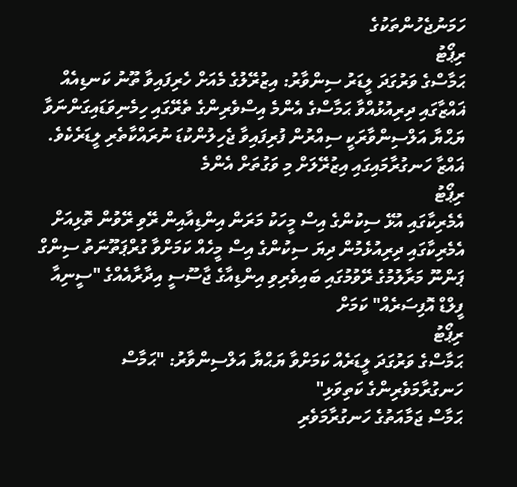ހަމަނުޖެހުންތަކުގެ
ރިޕޯޓު
ޙަމާސްގެ ވަރުގަދަ ލީޑަރު ސިންވާރު: އިޒުރޭލުގެ މެއަށް ހެރިފައިވާ ތޫނު ކަނޑިއެއް
ޣައްޒާގައި ދިރިއުޅުއްވާ ޙަމާސްގެ އެންމެ އިސްވެރިންގެ ތެރޭގައި ހިމެނިވަޑައިގަންނަވާ ޔަޙްޔާ އަލްސިންވާރަކީ ސިއްރުން ފުރިފައިވާ ޖެހިލުންކުޑަ ނުރައްކާތެރި ލީޑަރެކެވެ. ޣައްޒާ ހަނގުރާމައިގައި އިޒުރޭލަށް މި ވަގުތަށް އެންމެ
ރިޕޯޓު
އެމެރިކާގައި އުޅޭ ސިކުންގެ އިސް މީހަކު މަރަން އިންޑިއާއިން ރޭވި ރޭވުން ތޮޅިއަށް
އެމެރިކާގައި ދިރިއުޅެމުން ދިޔަ ސިކުންގެ އިސް މީހެއް ކަމަށްވާ ގުރްޕަތޫނަތު ސިންގް ޕަންނޫ މަރާލުމުގެ ރޭވުމުގައި ބައިވެރިވި އިންޑިއާގެ ޖާސޫސީ އިދާރާއެއްގެ "ސީނިއާ ފީލްޑް އޮފިސަރެއް" ކަމަށް
ރިޕޯޓު
ޙަމާސްގެ ވަރުގަދަ ލީޑަރެއް ކަމަށްވާ ޔަޙްޔާ އަލްސިންވާރު: "ޙަމާސް ހަނގުރާމަވެރިންގެ ކަތިވަޅި"
ޙަމާސް ޖަމާއަތުގެ ހަނގުރާމަވެރި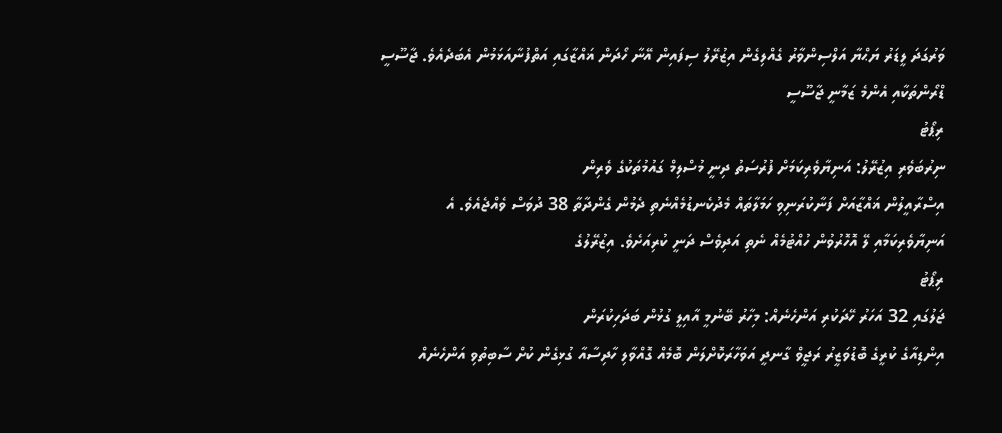ވަރުގަދަ ލީޑަރު ޔަޙްޔާ އަލްސިންވާރު ގެއްލިގެން އިޒުރޭލު ސިފައިން އޭނާ ހޯދަން ޣައްޒާގައި އަތްފުނާއަޅަމުން އެބަދެއެވެ. ޖާސޫސީ ޑްރޯންތަކާއި އެންމެ ޒަމާނީ ޖާސޫސީ
ރިޕޯޓު
ނިރުބަވެރި އިޒުރޭލު: އަނިޔާވެރިކަމަށް ފުރުސަތު ދިނީ މުސްލިމް ގައުމުތަކުގެ ވެރިން
އިސްރާއީލުން ޣައްޒާއަށް ފަނާކުރަނިވި ހަމަލާތައް މެދުކެނޑުމެއްނެތި ދެމުން ގެންދާތާ 38 ދުވަސް ވެއްޖެއެވެ. އެ އަނިޔާވެރިކަމާއި ލޭ އޮހޮރުވުން ހުއްޓުމެއް ނެތި އަދިވެސް ދަނީ ކުރިއަށެވެ. އިޒުރޭލުގެ
ރިޕޯޓު
ޖަލުގައި 32 އަހަރު ހޭދަކުރި އަންހެނެއް: މިހާރު ބޭނުމީ އާއިލީ ގުޅުން ބަދަހިކުރަން
އިންޑިއާގެ ކުރީގެ ބޮޑުވަޒީރު ރަޖީވް ގާނދީ އަވަހާރަކޮށްލަން ބޮމެއް ގޮއްވާލި ހާދިސާއާ ގުޅިގެން ކުށް ސާބިތުވި އަންހެނެއް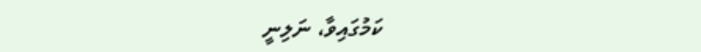ކަމުގައިވާ، ނަލިނީ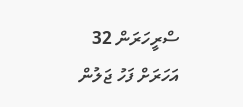ސްރީހަރަން 32 އަހަރަށް ފަހު ޖަލުން